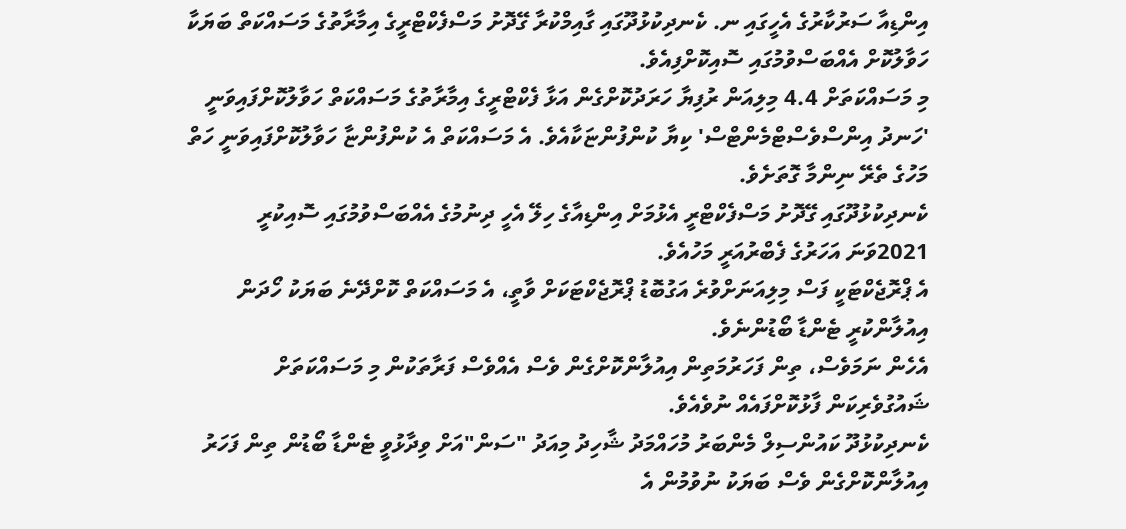އިންޑިއާ ސަރުކާރުގެ އެހީގައި ނ. ކެނދިކުޅުދޫގައި ގާއިމްކުރާ ގޭދޮށު މަސްފެކްޓްރީގެ އިމާރާތުގެ މަސައްކަތް ބަޔަކާ ހަވާލުކޮށް އެއްބަސްވުމުގައި ސޮއިކޮށްފިއެވެ.
މި މަސައްކަތަށް 4.4 މިލިއަން ރުފިޔާ ހަރަދުކޮށްގެން އަޅާ ފެކްޓްރީގެ އިމާރާތުގެ މަސައްކަތް ހަވާލުކޮށްފައިވަނީ 'ހަނދު އިންސްވެސްޓްމެންޓްސް' ކިޔާ ކުންފުންޏަކާއެވެ. އެ މަސައްކަތް އެ ކުންފުންޏާ ހަވާލުކޮށްފައިވަނީ ހަތް މަހުގެ ތެރޭ ނިންމާ ގޮތަށެވެ.
ކެނދިކުޅުދޫގައި ގޭދޮށު މަސްފެކްޓްރީ އެޅުމަށް އިންޑިއާގެ ހިލޭ އެހީ ދިނުމުގެ އެއްބަސްވުމުގައި ސޮއިކުރީ 2021ވަނަ އަހަރުގެ ފެބްރުއަރީ މަހުއެވެ.
އެ ޕްރޮޖެކްޓަކީ ފަސް މިލިއަނަށްވުރެ އަގުބޮޑު ޕްރޮޖެކްޓަކަށް ވާތީ، އެ މަސައްކަތް ކޮށްދޭނެ ބަޔަކު ހޯދަން އިއުލާންކުރީ ޓެންޑާ ބޯޑުންނެވެ.
އެހެން ނަމަވެސް، ތިން ފަހަރުމަތިން އިއުލާންކޮށްގެން ވެސް އެއްވެސް ފަރާތަކުން މި މަސައްކަތަށް ޝައުގުވެރިކަން ފާޅުކޮށްފައެއް ނުވެއެވެ.
ކެނދިކުޅުދޫ ކައުންސިލް މެންބަރު މުހައްމަދު ޝާހިދު މިއަދު "ސަން"އަށް ވިދާޅުވީ ޓެންޑާ ބޯޑުން ތިން ފަހަރު އިއުލާންކޮށްގެން ވެސް ބަޔަކު ނުވުމުން އެ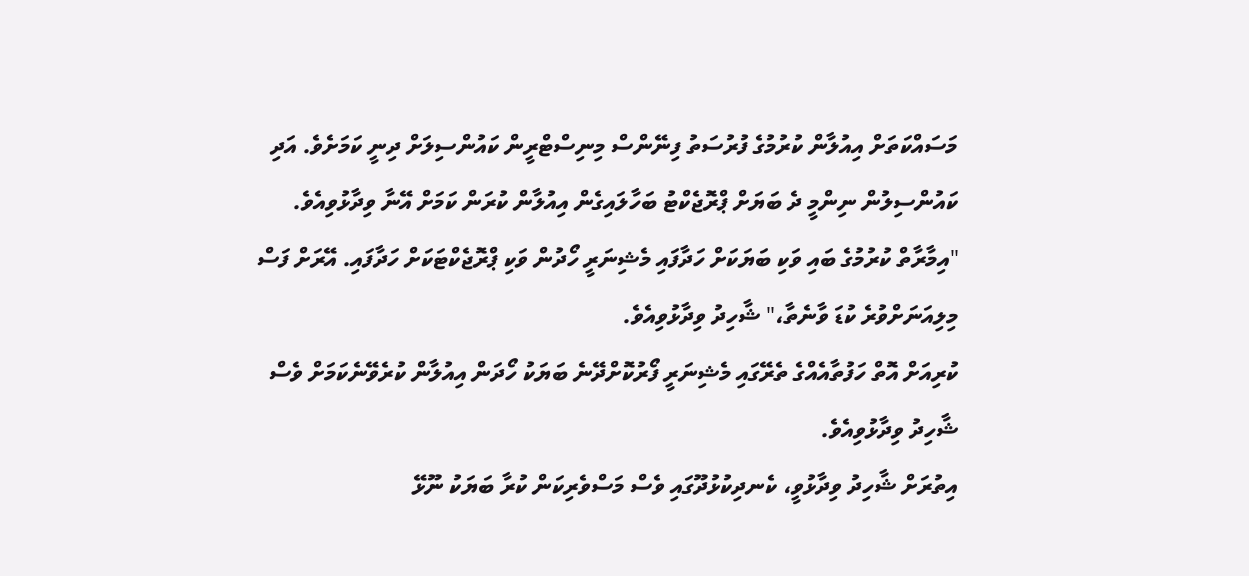މަސައްކަތަށް އިއުލާން ކުރުމުގެ ފުރުސަތު ފިނޭންސް މިނިސްޓްރީން ކައުންސިލަށް ދިނީ ކަމަށެވެ. އަދި ކައުންސިލުން ނިންމީ ދެ ބަޔަށް ޕްރޮޖެކްޓު ބަހާލައިގެން އިއުލާން ކުރަން ކަމަށް އޭނާ ވިދާޅުވިއެވެ.
"އިމާރާތް ކުރުމުގެ ބައި ވަކި ބަޔަކަށް ހަދާފައި މެޝިނަރީ ހޯދުން ވަކި ޕްރޮޖެކްޓަކަށް ހަދާފައި. އޭރަށް ފަސް މިލިއަނަށްވުރެ ކުޑަ ވާނެތާ،" ޝާހިދު ވިދާޅުވިއެވެ.
ކުރިއަށް އޮތް ހަފުތާއެއްގެ ތެރޭގައި މެޝިނަރީ ފޯރުކޮށްދޭނެ ބަޔަކު ހޯދަން އިއުލާން ކުރެވޭނެކަމަށް ވެސް ޝާހިދު ވިދާޅުވިއެވެ.
އިތުރަށް ޝާހިދު ވިދާޅުވީ، ކެނދިކުޅުދޫގައި ވެސް މަސްވެރިކަން ކުރާ ބަޔަކު ނޫޅޭ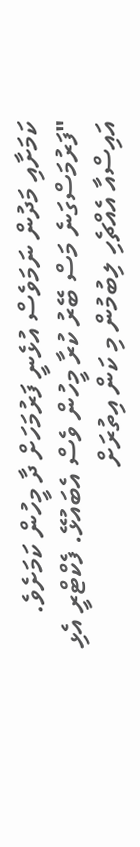ކަމަށާއި މަދުން ނަމަވެސް އުޅެނީ ފަރުމަހަށް ދާ މީހުން ކަމަށެވެ.
"ފަރުމަސްގަނެ މަސް ބޭރު ކުރާ މީހުން ވެސް އެބައުޅޭ. ފެކްޓްރީ އެޅި އައިސްއާ އެއްޗެހި ލިބުމުން މި ކަން އިތުރަށް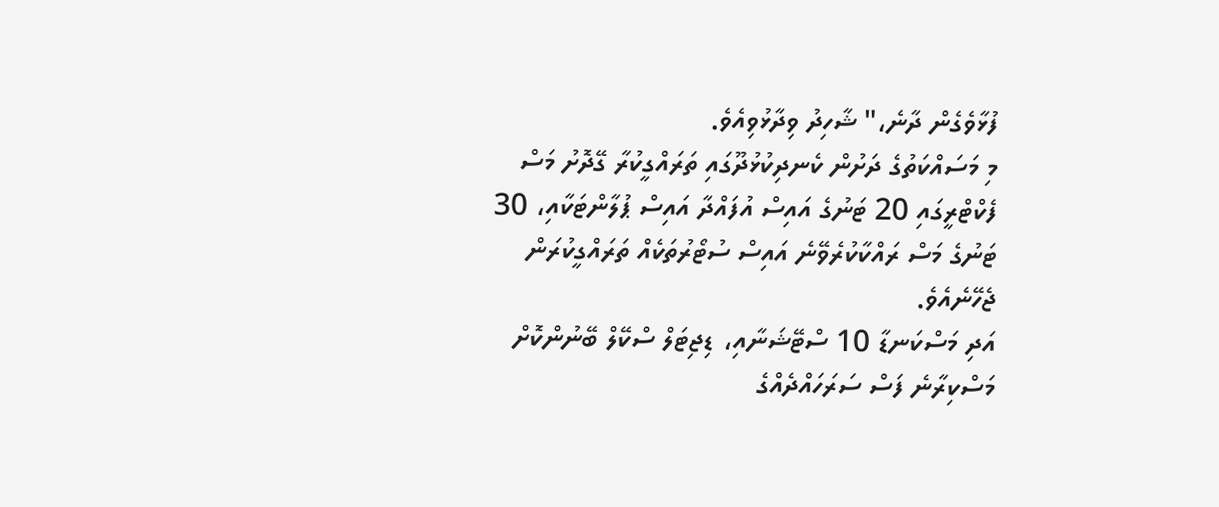ފުޅާވެގެން ދާނެ،" ޝާހިދު ވިދާޅުވިއެވެ.
މި މަސައްކަތުގެ ދަށުން ކެނދިކުޅުދޫގައި ތަރައްގީކުރާ ގޭދޮށު މަސް ފެކްޓްރީގައި 20 ޓަނުގެ އައިސް އުފައްދާ އައިސް ޕުލާންޓަކާއި، 30 ޓަނުގެ މަސް ރައްކާކުރެވޭނެ އައިސް ސުޓޯރުތަކެއް ތަރައްގީކުރަން ޖެހޭނެއެވެ.
އަދި މަސްކަނޑާ 10 ސްޓޭޝަނާއި، ޑިޖިޓަލް ސްކޭލް ބޭނުންކޮށް މަސްކިރާނެ ފަސް ސަރަހައްދެއްގެ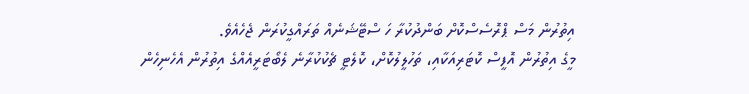އިތުރުން މަސް ޕްރޮސެސްކޮށް ބަންދުކުރާ ހަ ސްޓޭޝަނެއް ތަރައްގީކުރަން ޖެހެއެވެ.
މީގެ އިތުރުން އޮފީސް ކޮޓަރިއަކާއި، ތަހުލީލުކޮށް، ކޮލެޓީ ޗެކުކުރާނެ ލެބޯޓަރީއެއްގެ އިތުރުން އެހެނިހެން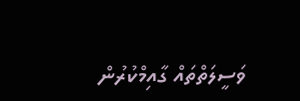ވަސީލަތްތައް ގާއިމްކުރުން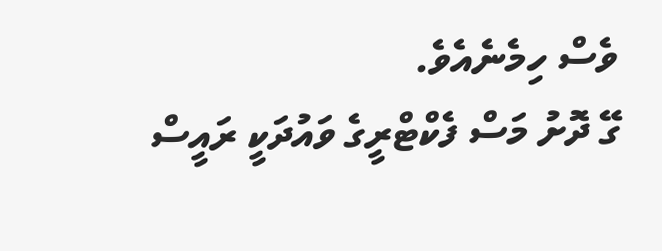ވެސް ހިމެނެއެވެ.
ގޭ ދޮށު މަސް ފެކްޓްރީގެ ވައުދަކީ ރައީސް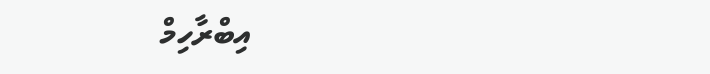އިބްރާހިމް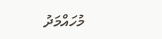މުހައްމަދު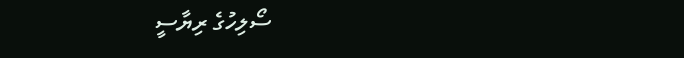ސޯލިހުގެ ރިޔާސީ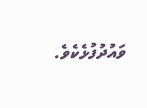ވައުދުފުޅެކެވެ.